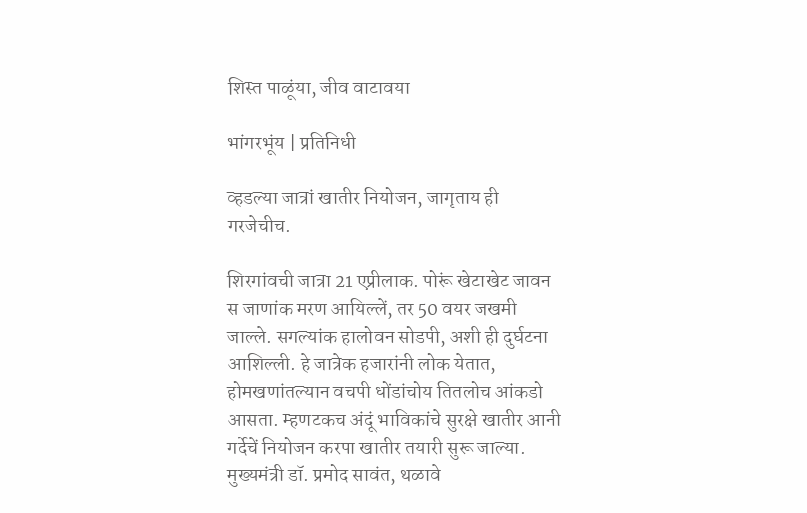शिस्त पाळूंया, जीव वाटावया

भांगरभूंय | प्रतिनिधी

व्हडल्या जात्रां खातीर नियोजन, जागृताय ही गरजेचीच.

शिरगांवची जात्रा 21 एप्रीलाक. पोरूं खेटाखेट जावन स जाणांक मरण आयिल्लें, तर 50 वयर जखमी जाल्ले. सगल्यांक हालोवन सोडपी, अशी ही दुर्घटना आशिल्ली. हे जात्रेक हजारांनी लोक येतात, होमखणांतल्यान वचपी धोंडांचोय तितलोच आंकडो आसता. म्हणटकच अंदूं भाविकांचे सुरक्षे खातीर आनी गर्देचें नियोजन करपा खातीर तयारी सुरू जाल्या. मुख्यमंत्री डॉ. प्रमोद सावंत, थळावे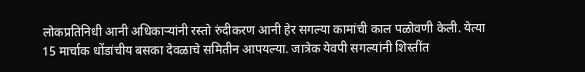लोकप्रतिनिधी आनी अधिकाऱ्यांनी रस्तो रुंदीकरण आनी हेर सगल्या कामांची काल पळोवणी केली. येत्या 15 मार्चाक धोंडांचीय बसका देवळाचे समितीन आपयल्या. जात्रेक येवपी सगल्यांनी शिस्तींत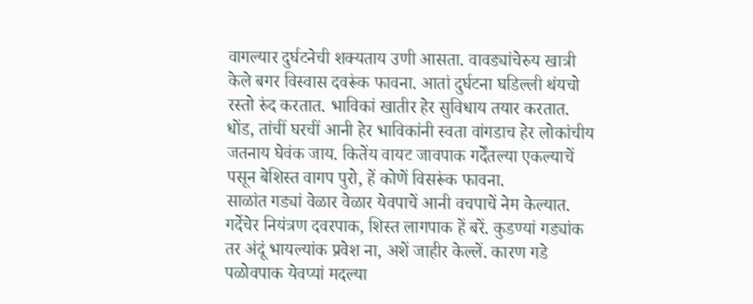वागल्यार दुर्घटनेची शक्यताय उणी आसता. वावड्यांचेरुय खात्री केले बगर विस्वास दवरूंक फावना. आतां दुर्घटना घडिल्ली थंयचो रस्तो रुंद करतात. भाविकां खातीर हेर सुविधाय तयार करतात. धोंड, तांचीं घरचीं आनी हेर भाविकांनी स्वता वांगडाच हेर लोकांचीय जतनाय घेवंक जाय. कितेंय वायट जावपाक गर्देंतल्या एकल्याचें पसून बेशिस्त वागप पुरो, हें कोणें विसरूंक फावना.
साळांत गड्यां वेळार वेळार येवपाचें आनी वचपाचें नेम केल्यात. गर्देचेर नियंत्रण दवरपाक, शिस्त लागपाक हें बरें. कुडण्यां गड्यांक तर अंदूं भायल्यांक प्रवेश ना, अशें जाहीर केल्लें. कारण गडे पळोवपाक येवप्यां मदल्या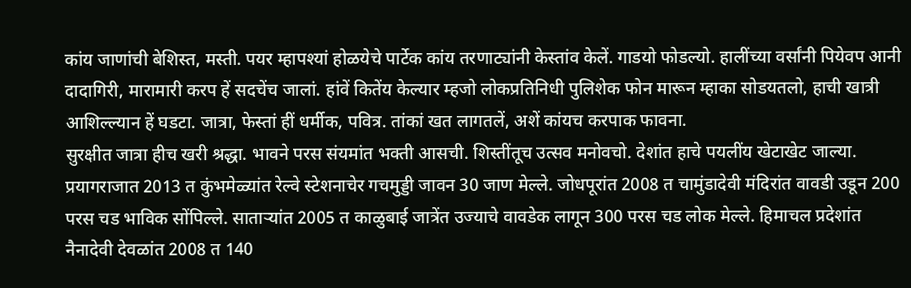कांय जाणांची बेशिस्त, मस्ती. पयर म्हापश्यां होळयेचे पार्टेक कांय तरणाट्यांनी केस्तांव केलें. गाडयो फोडल्यो. हालींच्या वर्सांनी पियेवप आनी दादागिरी, मारामारी करप हें सदचेंच जालां. हांवें कितेंय केल्यार म्हजो लोकप्रतिनिधी पुलिशेक फोन मारून म्हाका सोडयतलो, हाची खात्री आशिल्ल्यान हें घडटा. जात्रा, फेस्तां हीं धर्मीक, पवित्र. तांकां खत लागतलें, अशें कांयच करपाक फावना.
सुरक्षीत जात्रा हीच खरी श्रद्धा. भावने परस संयमांत भक्ती आसची. शिस्तींतूच उत्सव मनोवचो. देशांत हाचे पयलींय खेटाखेट जाल्या. प्रयागराजात 2013 त कुंभमेळ्यांत रेल्वे स्टेशनाचेर गचमुड्डी जावन 30 जाण मेल्ले. जोधपूरांत 2008 त चामुंडादेवी मंदिरांत वावडी उडून 200 परस चड भाविक सोंपिल्ले. साताऱ्यांत 2005 त काळुबाई जात्रेंत उज्याचे वावडेक लागून 300 परस चड लोक मेल्ले. हिमाचल प्रदेशांत नैनादेवी देवळांत 2008 त 140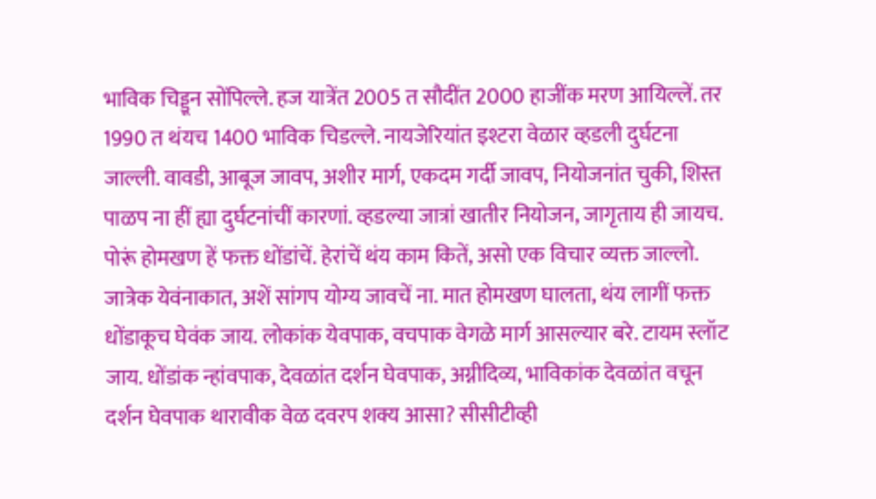भाविक चिड्डून सोंपिल्ले. हज यात्रेंत 2005 त सौदींत 2000 हाजींक मरण आयिल्लें. तर 1990 त थंयच 1400 भाविक चिडल्ले. नायजेरियांत इश्टरा वेळार व्हडली दुर्घटना जाल्ली. वावडी, आबूज जावप, अशीर मार्ग, एकदम गर्दी जावप, नियोजनांत चुकी, शिस्त पाळप ना हीं ह्या दुर्घटनांचीं कारणां. व्हडल्या जात्रां खातीर नियोजन, जागृताय ही जायच.
पोरूं होमखण हें फक्त धोंडांचें. हेरांचें थंय काम कितें, असो एक विचार व्यक्त जाल्लो. जात्रेक येवंनाकात, अशें सांगप योग्य जावचें ना. मात होमखण घालता, थंय लागीं फक्त धोंडाकूच घेवंक जाय. लोकांक येवपाक, वचपाक वेगळे मार्ग आसल्यार बरे. टायम स्लॉट जाय. धोंडांक न्हांवपाक, देवळांत दर्शन घेवपाक, अग्नीदिव्य, भाविकांक देवळांत वचून दर्शन घेवपाक थारावीक वेळ दवरप शक्य आसा? सीसीटीव्ही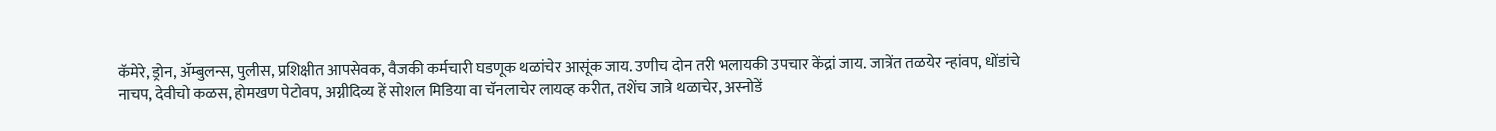कॅमेरे, ड्रोन, ॲम्बुलन्स, पुलीस, प्रशिक्षीत आपसेवक, वैजकी कर्मचारी घडणूक थळांचेर आसूंक जाय. उणीच दोन तरी भलायकी उपचार केंद्रां जाय. जात्रेंत तळयेर न्हांवप, धोंडांचे नाचप, देवीचो कळस, होमखण पेटोवप, अग्नीदिव्य हें सोशल मिडिया वा चॅनलाचेर लायव्ह करीत, तशेंच जात्रे थळाचेर, अस्नोडें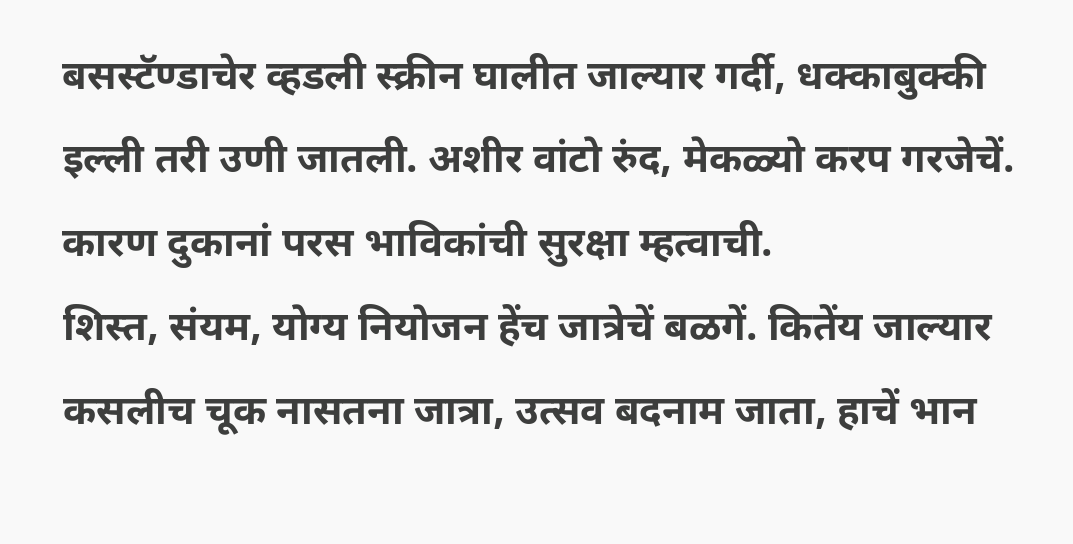बसस्टॅण्डाचेर व्हडली स्क्रीन घालीत जाल्यार गर्दी, धक्काबुक्की इल्ली तरी उणी जातली. अशीर वांटो रुंद, मेकळ्यो करप गरजेचें. कारण दुकानां परस भाविकांची सुरक्षा म्हत्वाची.
शिस्त, संयम, योग्य नियोजन हेंच जात्रेचें बळगें. कितेंय जाल्यार कसलीच चूक नासतना जात्रा, उत्सव बदनाम जाता, हाचें भान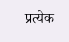प्रत्येक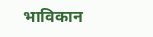भाविकान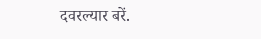दवरल्यार बरें.